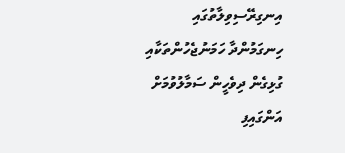އިނގިރޭސިވިލާތުގައި ހިނގަމުންދާ ހަމަނުޖެހުންތަކާއި ގުޅިގެން ދިވެހީން ސަމާލުވުމަށް އަންގައިފި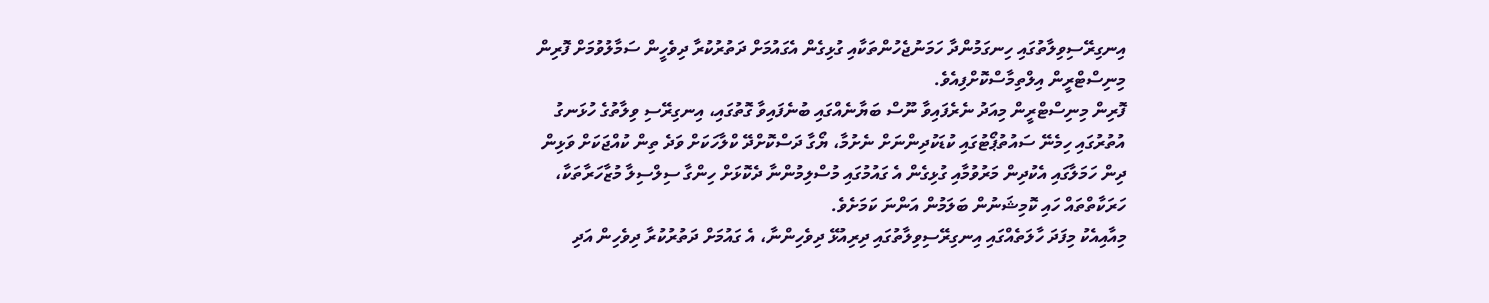އިނގިރޭސިވިލާތުގައި ހިނގަމުންދާ ހަމަނުޖެހުންތަކާއި ގުޅިގެން އެގައުމަށް ދަތުރުކުރާ ދިވެހީން ސަމާލުވުމަށް ފޮރިން މިނިސްޓްރީން އިލްތިމާސްކޮށްފިއެވެ.
ފޮރިން މިނިސްޓްރީން މިއަދު ނެރެފައިވާ ނޫސް ބަޔާނެއްގައި ބުނެފައިވާ ގޮތުގައި، އިނގިރޭސި ވިލާތުގެ ހުޅަނގު އުތުރުގައި ހިމެނޭ ސައުތުޕޯޓުގައި ކުޑަކުދިންނަށް ނެށުމާ، ޔޯގާ ދަސްކޮށްދޭ ކްލާހަކަށް ވަދެ ތިން ކުއްޖަކަށް ވަޅިން ދިން ހަމަލާގައި އެކުދިން މަރުވުމާއި ގުޅިގެން އެ ގައުމުގައި މުސްލިމުންނާ ދެކޮޅަށް ހިންގާ ސިލްސިލާ މުޒާހަރާތަކާ، ހަރަކާތްތައް ހައި ކޮމިޝަނުން ބަލަމުން އަންނަ ކަމަށެވެ.
މިއާއިއެކު މިފަދަ ހާލަތެއްގައި އިނގިރޭސިވިލާތުގައި ދިރިއުޅޭ ދިވެހިންނާ، އެ ގައުމަށް ދަތުރުކުރާ ދިވެހިން އަދި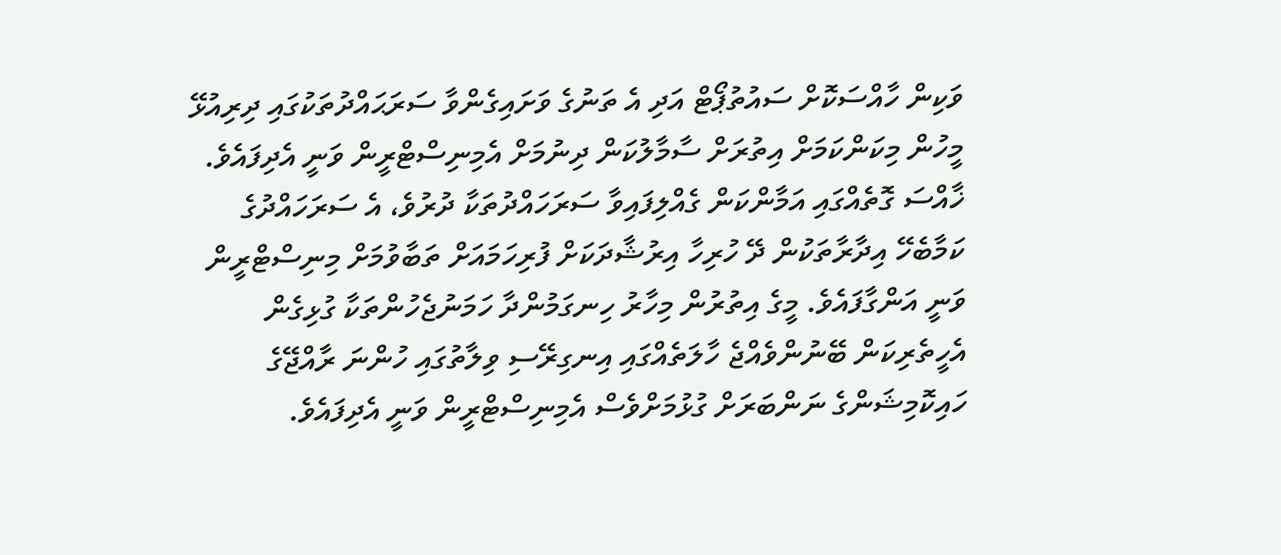ވަކިން ހާއްސަކޮށް ސައުތުޕޯޓް އަދި އެ ތަނުގެ ވަށައިގެންވާ ސަރަޙައްދުތަކުގައި ދިރިއުޅޭ މީހުން މިކަންކަމަށް އިތުރަށް ސާމާލުކަން ދިނުމަށް އެމިނިސްޓްރީން ވަނީ އެދިފައެވެ.
ޚާއްސަ ގޮތެއްގައި އަމާންކަން ގެއްލިފައިވާ ސަރަހައްދުތަކާ ދުރުވެ، އެ ސަރަހައްދުގެ ކަމާބެހޭ އިދާރާތަކުން ދޭ ހުރިހާ އިރުޝާދަކަށް ފުރިހަމައަށް ތަބާވުމަށް މިނިސްޓްރީން ވަނީ އަންގާފައެވެ. މީގެ އިތުރުން މިހާރު ހިނގަމުންދާ ހަމަނުޖެހުންތަކާ ގުޅިގެން އެހީތެރިކަން ބޭނުންވެއްޖެ ހާލަތެއްގައި އިނގިރޭސި ވިލާތުގައި ހުންނަ ރާއްޖޭގެ ހައިކޮމިޝަންގެ ނަންބަރަށް ގުޅުމަށްވެސް އެމިނިސްޓްރީން ވަނީ އެދިފައެވެ.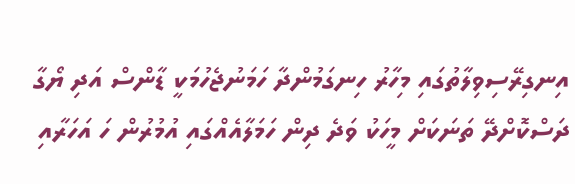އިނގިރޭސިވިލާތުގައި މިހާރު ހިނގަމުންދާ ހަމަނުޖެހުމަކީ ޑާންސް އަދި ޔޯގާ ދަސްކޮށްދޭ ތަނަކަށް މީހަކު ވަދެ ދިން ހަމަލާއެއްގައި އުމުރުން ހަ އަހަރާއި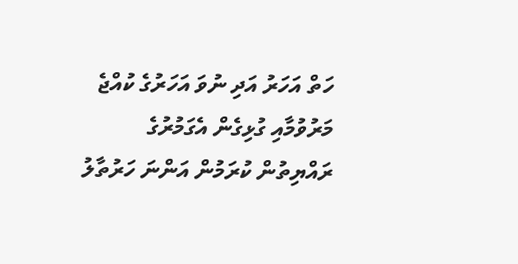ހަތް އަހަރު އަދި ނުވަ އަހަރުގެ ކުއްޖެ މަރުވުމާއި ގުޅިގެން އެގަމުރުގެ ރައްޔިތުން ކުރަމުން އަންނަ ހަރުތާލު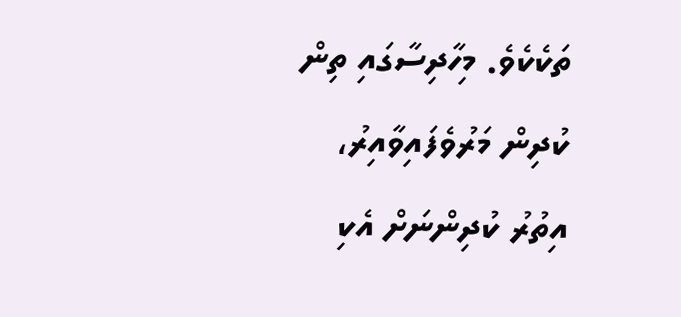ތަކެކެވެ. މިހާދިސާގައި ތިން ކުދިން މަރުވެފައިވާއިރު، އިތުރު ކުދިންނަށް އެކި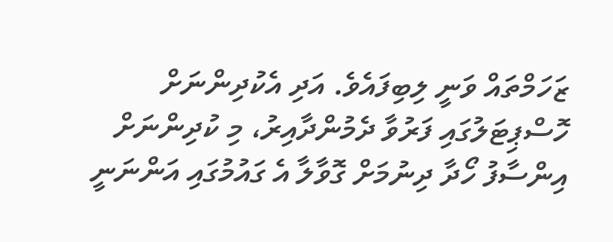ޒަހަމްތައް ވަނީ ލިބިފައެވެ. އަދި އެކުދިންނަށް ހޮސްޕިޓަލުގައި ފަރުވާ ދެމުންދާއިރު، މި ކުދިންނަށް އިންސާފު ހޯދާ ދިނުމަށް ގޮވާލާ އެ ގައުމުގައި އަންނަނީ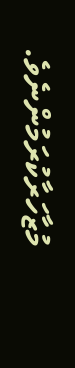މުޒާހަރާކުރަމުންނެވެ.